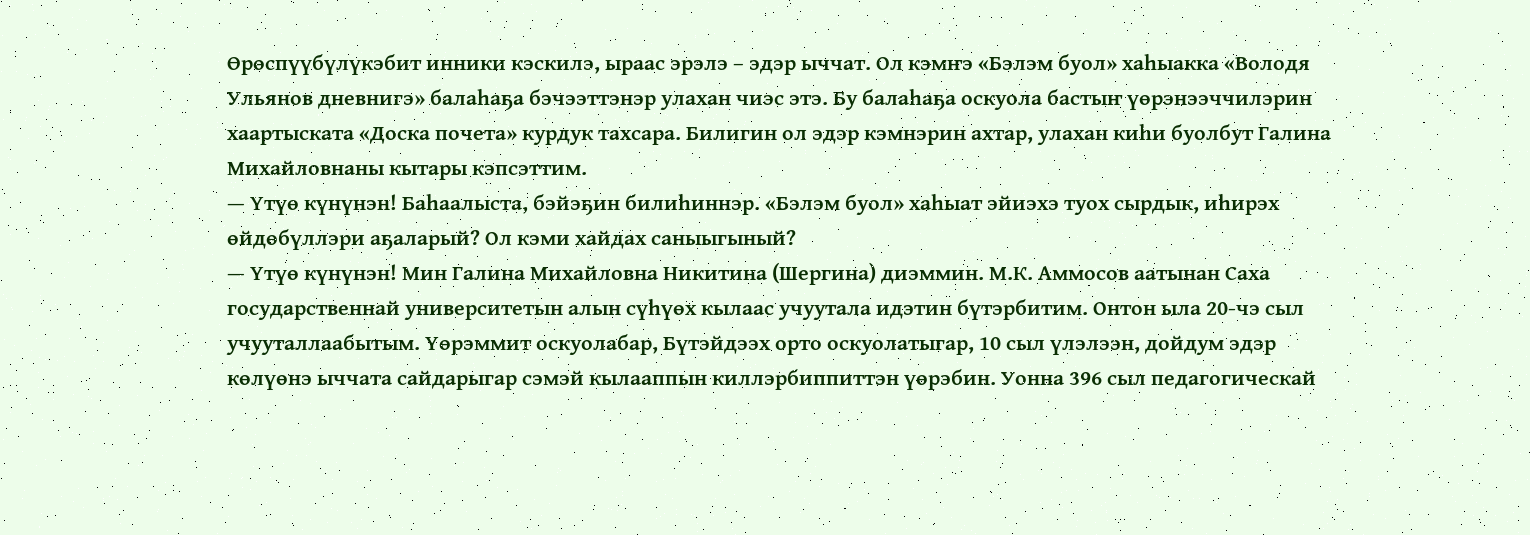Өрөспүүбүлүкэбит инники кэскилэ, ыраас эрэлэ – эдэр ыччат. Ол кэмҥэ «Бэлэм буол» хаһыакка «Володя Ульянов дневнигэ» балаһаҕа бэчээттэнэр улахан чиэс этэ. Бу балаһаҕа оскуола бастыҥ үөрэнээччилэрин хаартыската «Доска почета» курдук тахсара. Билигин ол эдэр кэмнэрин ахтар, улахан киһи буолбут Галина Михайловнаны кытары кэпсэттим.
— Үтүө күнүнэн! Баһаалыста, бэйэҕин билиһиннэр. «Бэлэм буол» хаһыат эйиэхэ туох сырдык, иһирэх өйдөбүллэри аҕаларый? Ол кэми хайдах саныыгыный?
— Үтүө күнүнэн! Мин Галина Михайловна Никитина (Шергина) диэммин. М.К. Аммосов аатынан Саха государственнай университетын алын сүһүөх кылаас учуутала идэтин бүтэрбитим. Онтон ыла 20-чэ сыл учууталлаабытым. Үөрэммит оскуолабар, Бүтэйдээх орто оскуолатыгар, 10 сыл үлэлээн, дойдум эдэр көлүөнэ ыччата сайдарыгар сэмэй кылааппын киллэрбиппиттэн үөрэбин. Уонна 396 сыл педагогическай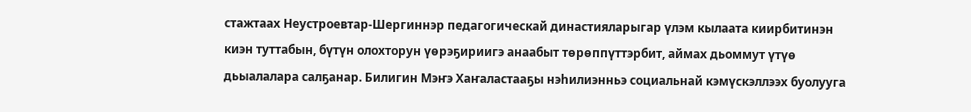стажтаах Неустроевтар-Шергиннэр педагогическай династияларыгар үлэм кылаата киирбитинэн киэн туттабын, бүтүн олохторун үөрэҕириигэ анаабыт төрөппүттэрбит, аймах дьоммут үтүө дьыалалара салҕанар. Билигин Мэҥэ Хаҥаластааҕы нэһилиэнньэ социальнай кэмүскэллээх буолууга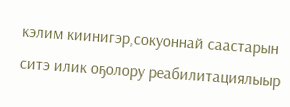кэлим киинигэр,сокуоннай саастарын ситэ илик оҕолору реабилитациялыыр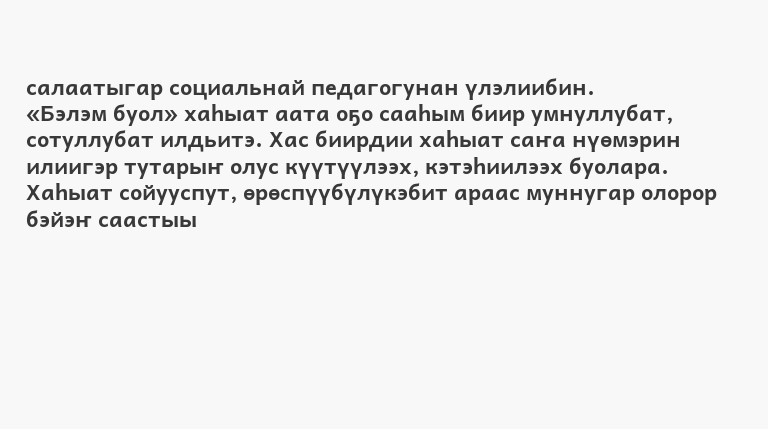салаатыгар социальнай педагогунан үлэлиибин.
«Бэлэм буол» хаһыат аата оҕо сааһым биир умнуллубат, сотуллубат илдьитэ. Хас биирдии хаһыат саҥа нүөмэрин илиигэр тутарыҥ олус күүтүүлээх, кэтэһиилээх буолара. Хаһыат сойууспут, өрөспүүбүлүкэбит араас муннугар олорор бэйэҥ саастыы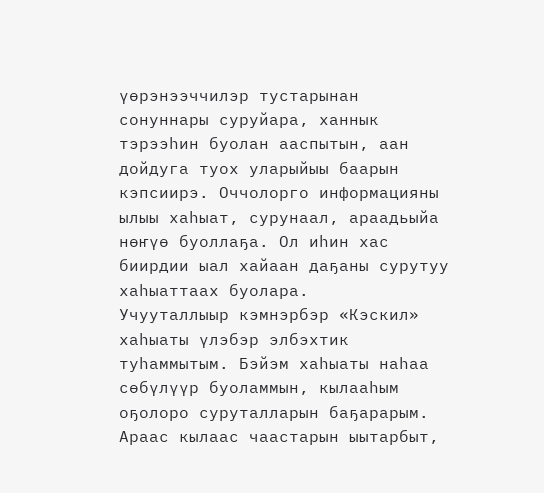үөрэнээччилэр тустарынан сонуннары суруйара, ханнык тэрээһин буолан ааспытын, аан дойдуга туох уларыйыы баарын кэпсиирэ. Оччолорго информацияны ылыы хаһыат, сурунаал, араадьыйа нөҥүө буоллаҕа. Ол иһин хас биирдии ыал хайаан даҕаны сурутуу хаһыаттаах буолара.
Учууталлыыр кэмнэрбэр «Кэскил» хаһыаты үлэбэр элбэхтик туһаммытым. Бэйэм хаһыаты наһаа сөбүлүүр буоламмын, кылааһым оҕолоро суруталларын баҕарарым. Араас кылаас чаастарын ыытарбыт,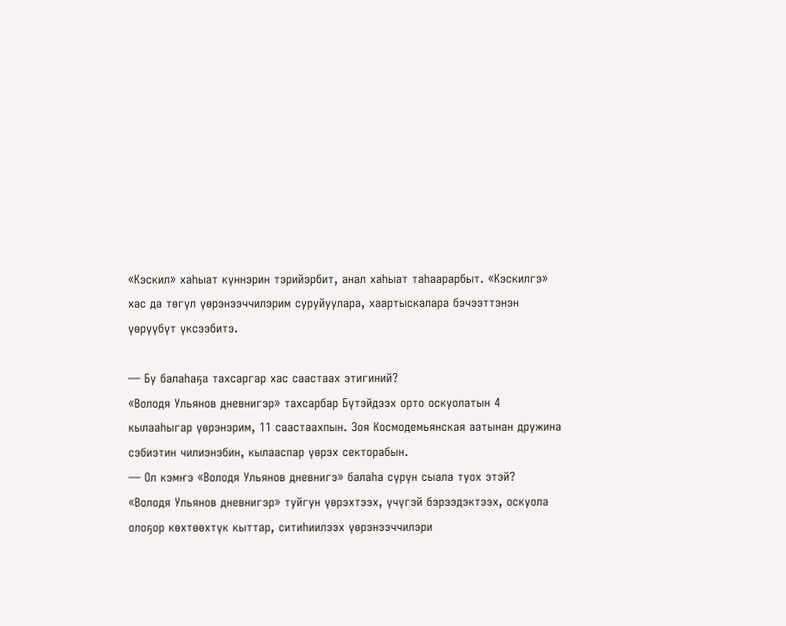«Кэскил» хаһыат күннэрин тэрийэрбит, анал хаһыат таһаарарбыт. «Кэскилгэ» хас да төгүл үөрэнээччилэрим суруйуулара, хаартыскалара бэчээттэнэн үөрүүбүт үксээбитэ.

— Бу балаһаҕа тахсаргар хас саастаах этигиний?
«Володя Ульянов дневнигэр» тахсарбар Бүтэйдээх орто оскуолатын 4 кылааһыгар үөрэнэрим, 11 саастаахпын. Зоя Космодемьянская аатынан дружина сэбиэтин чилиэнэбин, кылааспар үөрэх секторабын.
— Ол кэмҥэ «Володя Ульянов дневнигэ» балаһа сүрүн сыала туох этэй?
«Володя Ульянов дневнигэр» туйгун үөрэхтээх, үчүгэй бэрээдэктээх, оскуола олоҕор көхтөөхтүк кыттар, ситиһиилээх үөрэнээччилэри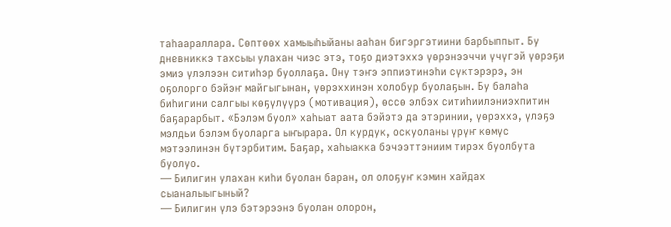таһаараллара. Сөптөөх хамыыһыйаны ааһан бигэргэтиини барбыппыт. Бу дневниккэ тахсыы улахан чиэс этэ, тоҕо диэтэххэ үөрэнээччи үчүгэй үөрэҕи эмиэ үлэлээн ситиһэр буоллаҕа. Ону тэҥэ эппиэтинэһи сүктэрэрэ, эн оҕолорго бэйэҥ майгыгынан, үөрэххинэн холобур буолаҕын. Бу балаһа биһигини салгыы көҕүлүүрэ (мотивация), өссө элбэх ситиһиилэниэхпитин баҕарарбыт. «Бэлэм буол» хаһыат аата бэйэтэ да этэринии, үөрэххэ, үлэҕэ мэлдьи бэлэм буоларга ыҥырара. Ол курдук, оскуоланы үрүҥ көмүс мэтээлинэн бүтэрбитим. Баҕар, хаһыакка бэчээттэниим тирэх буолбута буолуо.
— Билигин улахан киһи буолан баран, ол олоҕуҥ кэмин хайдах сыаналыыгыный?
— Билигин үлэ бэтэрээнэ буолан олорон,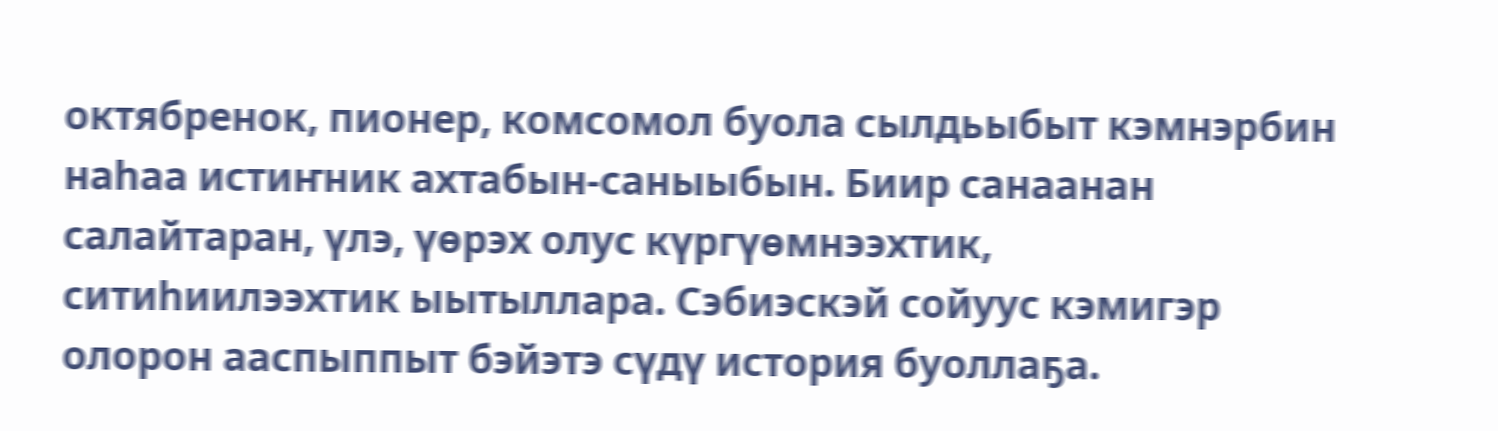октябренок, пионер, комсомол буола сылдьыбыт кэмнэрбин наһаа истиҥник ахтабын-саныыбын. Биир санаанан салайтаран, үлэ, үөрэх олус күргүөмнээхтик, ситиһиилээхтик ыытыллара. Сэбиэскэй сойуус кэмигэр олорон ааспыппыт бэйэтэ сүдү история буоллаҕа.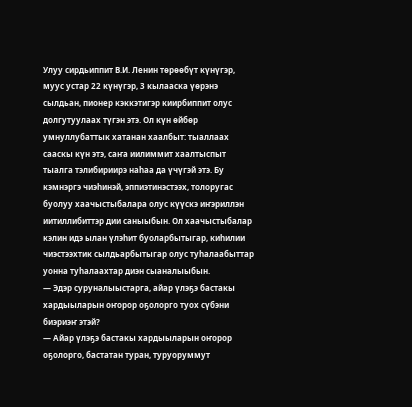Улуу сирдьиппит В.И. Ленин төрөөбүт күнүгэр, муус устар 22 күнүгэр, 3 кылааска үөрэнэ сылдьан, пионер кэккэтигэр киирбиппит олус долгутуулаах түгэн этэ. Ол күн өйбөр умнуллубаттык хатанан хаалбыт: тыаллаах сааскы күн этэ, саҥа иилиммит хаалтыспыт тыалга тэлибириирэ наһаа да үчүгэй этэ. Бу кэмнэргэ чиэһинэй, эппиэтинэстээх, толоругас буолуу хаачыстыбалара олус күүскэ иҥэриллэн иитиллибиттэр дии саныыбын. Ол хаачыстыбалар кэлин идэ ылан үлэһит буоларбытыгар, киһилии чиэстээхтик сылдьарбытыгар олус туһалаабыттар уонна туһалаахтар диэн сыаналыыбын.
— Эдэр суруналыыстарга, айар үлэҕэ бастакы хардыыларын оҥорор оҕолорго туох сүбэни биэриэҥ этэй?
— Айар үлэҕэ бастакы хардыыларын оҥорор оҕолорго, бастатан туран, туруоруммут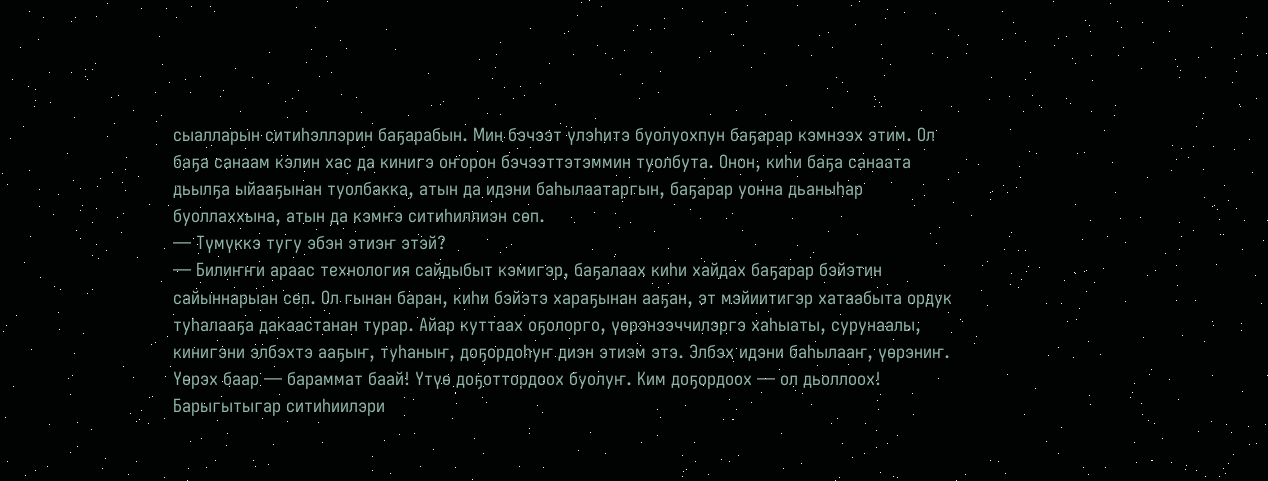сыалларын ситиһэллэрин баҕарабын. Мин бэчээт үлэһитэ буолуохпун баҕарар кэмнээх этим. Ол баҕа санаам кэлин хас да кинигэ оҥорон бэчээттэтэммин туолбута. Онон, киһи баҕа санаата дьылҕа ыйааҕынан туолбакка, атын да идэни баһылаатаргын, баҕарар уонна дьаныһар буоллаххына, атын да кэмҥэ ситиһиллиэн сөп.
— Түмүккэ тугу эбэн этиэҥ этэй?
— Билиҥҥи араас технология сайдыбыт кэмигэр, баҕалаах киһи хайдах баҕарар бэйэтин сайыннарыан сөп. Ол гынан баран, киһи бэйэтэ хараҕынан ааҕан, эт мэйиитигэр хатаабыта ордук туһалааҕа дакаастанан турар. Айар куттаах оҕолорго, үөрэнээччилэргэ хаһыаты, сурунаалы, кинигэни элбэхтэ ааҕыҥ, туһаныҥ, доҕордоһуҥ диэн этиэм этэ. Элбэх идэни баһылааҥ, үөрэниҥ. Үөрэх баар — бараммат баай! Үтүө доҕоттордоох буолуҥ. Ким доҕордоох — ол дьоллоох! Барыгытыгар ситиһиилэри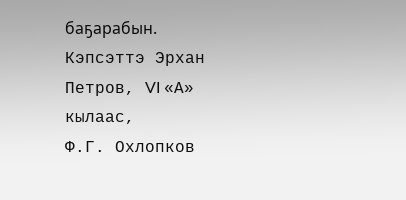баҕарабын.
Кэпсэттэ Эрхан Петров, VI «А» кылаас,
Ф.Г. Охлопков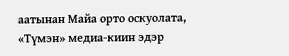аатынан Майа орто оскуолата,
«Түмэн» медиа-киин эдэр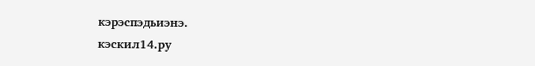кэрэспэдьиэнэ.
кэскил14.ру